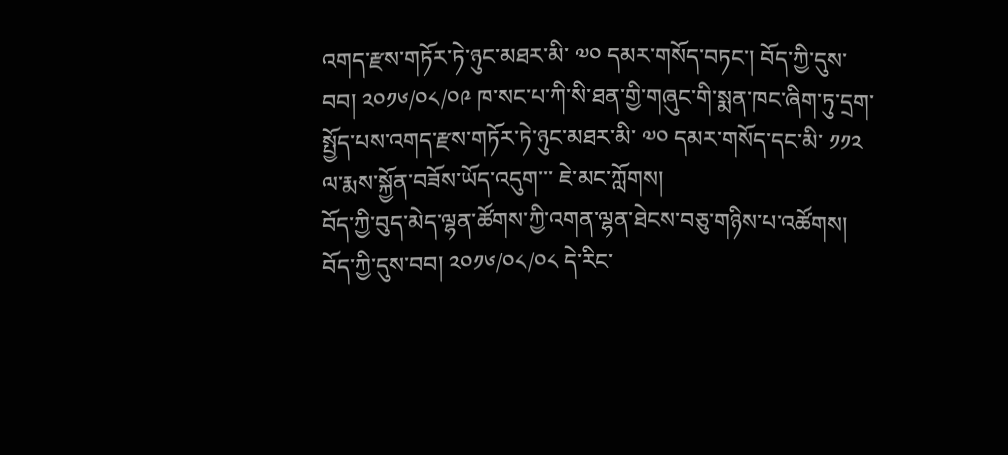འགད་རྫས་གཏོར་ཏེ་ཉུང་མཐར་མི་ ༧༠ དམར་གསོད་བཏང་། བོད་ཀྱི་དུས་བབ། ༢༠༡༦/༠༨/༠༩ ཁ་སང་པ་ཀི་སི་ཐན་གྱི་གཞུང་གི་སྨན་ཁང་ཞིག་ཏུ་དྲག་སྤྱོད་པས་འགད་རྫས་གཏོར་ཏེ་ཉུང་མཐར་མི་ ༧༠ དམར་གསོད་དང་མི་ ༡༡༢ ལ་རྨས་སྐྱོན་བཟོས་ཡོད་འདུག་་་ ཇེ་མང་ཀློགས།
བོད་ཀྱི་བུད་མེད་ལྷན་ཚོགས་ཀྱི་འགན་ལྷན་ཐེངས་བཅུ་གཉིས་པ་འཚོགས། བོད་ཀྱི་དུས་བབ། ༢༠༡༦/༠༨/༠༨ དེ་རིང་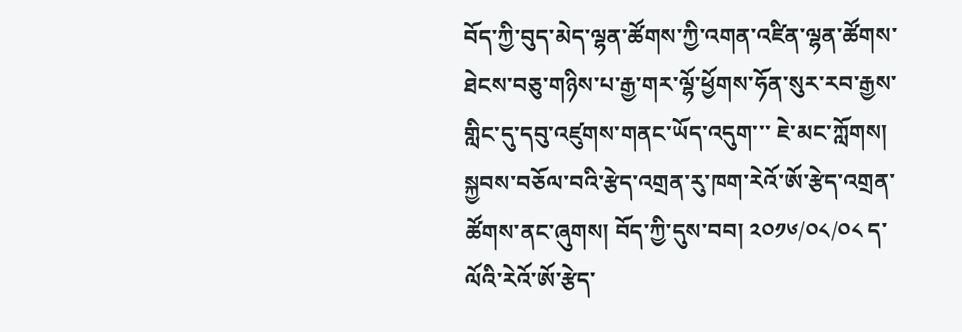བོད་ཀྱི་བུད་མེད་ལྷན་ཚོགས་ཀྱི་འགན་འཛིན་ལྷན་ཚོགས་ཐེངས་བཅུ་གཉིས་པ་རྒྱ་གར་ལྷོ་ཕྱོགས་ཧོན་སུར་རབ་རྒྱས་གླིང་དུ་དབུ་འཛུགས་གནང་ཡོད་འདུག་་་ ཇེ་མང་ཀློགས།
སྐྱབས་བཅོལ་བའི་རྩེད་འགྲན་རུ་ཁག་རེའོ་ཨོ་རྩེད་འགྲན་ཚོགས་ནང་ཞུགས། བོད་ཀྱི་དུས་བབ། ༢༠༡༦/༠༨/༠༨ ད་ལོའི་རེའོ་ཨོ་རྩེད་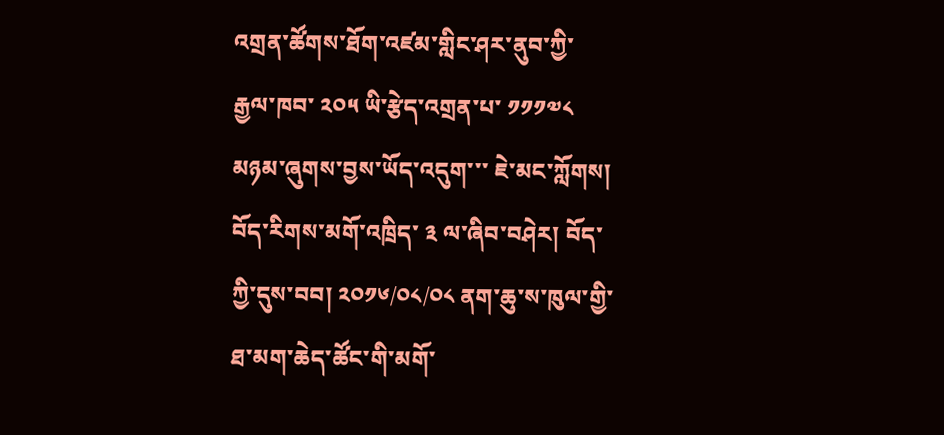འགྲན་ཚོགས་ཐོག་འཛམ་གླིང་ཤར་ནུབ་ཀྱི་རྒྱལ་ཁབ་ ༢༠༥ ཡི་རྩེད་འགྲན་པ་ ༡༡༡༧༨ མཉམ་ཞུགས་བྱས་ཡོད་འདུག་་་ ཇེ་མང་ཀློགས།
བོད་རིགས་མགོ་འཁྲིད་ ༣ ལ་ཞིབ་བཤེར། བོད་ཀྱི་དུས་བབ། ༢༠༡༦/༠༨/༠༨ ནག་ཆུ་ས་ཁུལ་གྱི་ཐ་མག་ཆེད་ཚོང་གི་མགོ་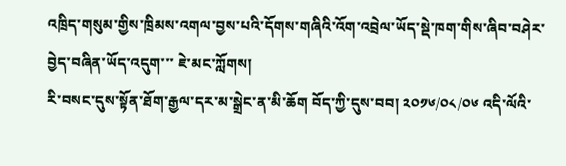འཁྲིད་གསུམ་གྱིས་ཁྲིམས་འགལ་བྱས་པའི་དོགས་གཞིའི་འོག་འབྲེལ་ཡོད་སྡེ་ཁག་གིས་ཞིབ་བཤེར་བྱེད་བཞིན་ཡོད་འདུག་་་ ཇེ་མང་ཀློགས།
རི་བསང་དུས་སྟོན་ཐོག་རྒྱལ་དར་མ་སྒྲེང་ན་མི་ཆོག བོད་ཀྱི་དུས་བབ། ༢༠༡༦/༠༨/༠༦ འདི་ལོའི་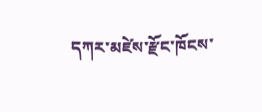དཀར་མཛེས་རྫོང་ཁོངས་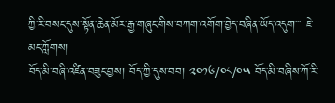ཀྱི་རི་བསང་དུས་སྟོན་ཆེན་མོར་རྒྱ་གཞུང་གིས་བཀག་འགོག་བྱེད་བཞིན་ཡོད་འདུག་་་ ཇེ་མང་ཀློགས།
བོད་མི་བཞི་འཛིན་བཟུང་བྱས། བོད་ཀྱི་དུས་བབ། ༢༠༡༦/༠༨/༠༥ བོད་མི་བཞིས་ཀོ་རི་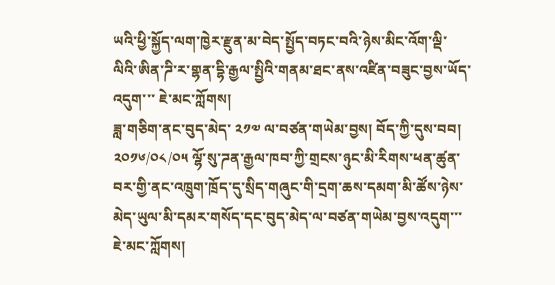ཡའི་ཕྱི་སྐྱོད་ལག་ཁྱེར་རྫུན་མ་བེད་སྤྱོད་བཏང་བའི་ཉེས་མིང་འོག་ལྡི་ལིའི་ཨིན་ཌི་ར་གྷན་དྷི་རྒྱལ་སྤྱིའི་གནམ་ཐང་ནས་འཛིན་བཟུང་བྱས་ཡོད་འདུག་་་ ཇེ་མང་ཀློགས།
ཟླ་གཅིག་ནང་བུད་མེད་ ༢༡༧ ལ་བཙན་གཡེམ་བྱས། བོད་ཀྱི་དུས་བབ། ༢༠༡༦/༠༨/༠༥ ལྷོ་སུ་ཌན་རྒྱལ་ཁབ་ཀྱི་གྲངས་ཉུང་མི་རིགས་ཕན་ཚུན་བར་གྱི་ནང་འཁྲུག་ཁྲོད་དུ་སྲིད་གཞུང་གི་དྲག་ཆས་དམག་མི་ཚོས་ཉེས་མེད་ཡུལ་མི་དམར་གསོད་དང་བུད་མེད་ལ་བཙན་གཡེམ་བྱས་འདུག་་་ ཇེ་མང་ཀློགས།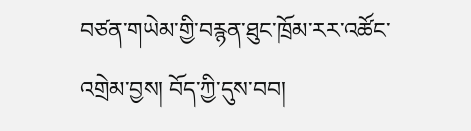བཙན་གཡེམ་གྱི་བརྙན་ཐུང་ཁྲོམ་རར་འཚོང་འགྲེམ་བྱས། བོད་ཀྱི་དུས་བབ།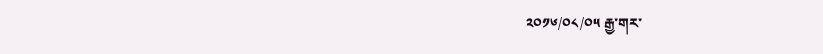༢༠༡༦/༠༨/༠༥ རྒྱ་གར་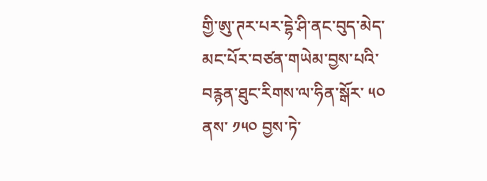གྱི་ཨུ་ཊར་པར་དྷེ་ཤི་ནང་བུད་མེད་མང་པོར་བཙན་གཡེམ་བྱས་པའི་བརྙན་ཐུང་རིགས་ལ་ཧིན་སྒོར་ ༥༠ ནས་ ༡༥༠ བྱས་ཏེ་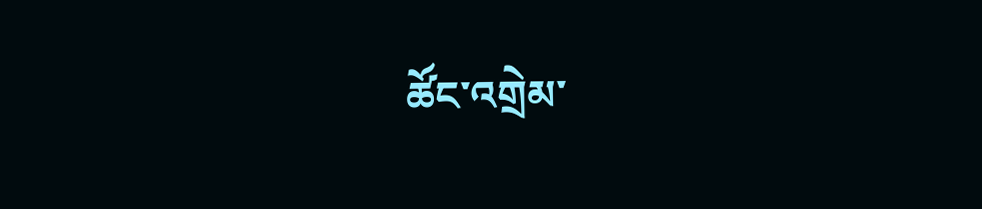ཚོང་འགྲེམ་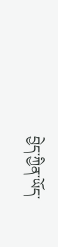བྱེད་ཀྱིན་ཡོད་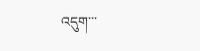འདུག་་་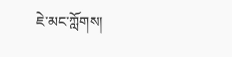ཇེ་མང་ཀློགས།